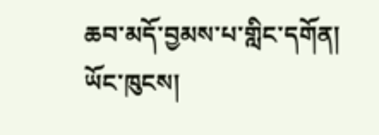ཆབ་མདོ་བྱམས་པ་གླིང་དགོན།
ཡོང་ཁུངས།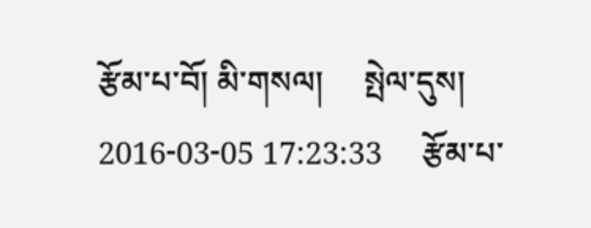རྩོམ་པ་བོ། མི་གསལ།     སྤེལ་དུས།  2016-03-05 17:23:33     རྩོམ་པ་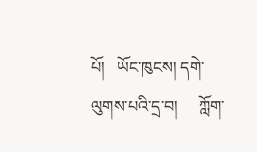པོ།   ཡོང་ཁུངས། དགེ་ལུགས་པའི་དྲ་བ།     ཀློག་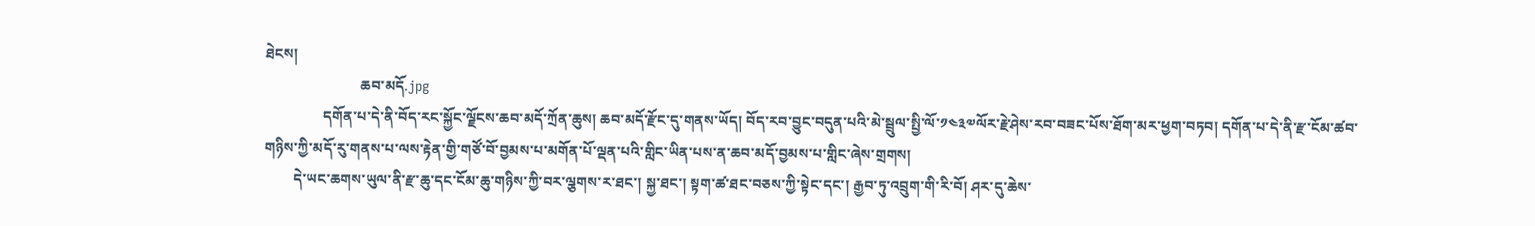ཐེངས།
                          ཆབ་མདོ.jpg
                དགོན་པ་དེ་ནི་བོད་རང་སྐྱོང་ལྗོངས་ཆབ་མདོ་ཀྲོན་ཆུས། ཆབ་མདོ་རྫོང་དུ་གནས་ཡོད། བོད་རབ་བྱུང་བདུན་པའི་མེ་སྦྲུལ་སྤྱི་ལོ་༡༤༣༧ལོར་རྗེ་ཤེས་རབ་བཟང་པོས་ཐོག་མར་ཕྱག་བཏབ། དགོན་པ་དེ་ནི་རྫ་ངོམ་ཚབ་གཉིས་ཀྱི་མདོ་རུ་གནས་པ་ལས་རྟེན་གྱི་གཙོ་བོ་བྱམས་པ་མགོན་པོ་ལྡན་པའི་གླིང་ཡིན་པས་ན་ཆབ་མདོ་བྱམས་པ་གླིང་ཞེས་གྲགས།
        དེ་ཡང་ཆགས་ཡུལ་ནི་རྫ་ཆུ་དང་ངོམ་ཆུ་གཉིས་ཀྱི་བར་ལྕགས་ར་ཐང་། སྐྱ་ཐང་། སྟག་ཚ་ཐང་བཅས་ཀྱི་སྟེང་དང་། རྒྱབ་ཏུ་འབྲུག་གི་རི་བོ། ཤར་དུ་ཆེས་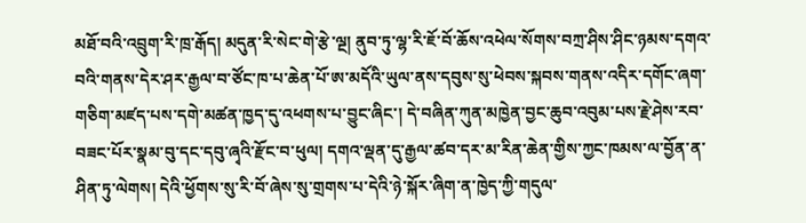མཐོ་བའི་འབྲུག་རི་ཁྲ་རྒོད། མདུན་རི་སེང་གེ་རྩེ་ལྔ། ནུབ་ཏུ་ལྷ་རི་ཇོ་བོ་ཆོས་འཕེལ་སོགས་བཀྲ་ཤིས་ཤིང་ཉམས་དགའ་བའི་གནས་དེར་ཤར་རྒྱལ་བ་ཙོང་ཁ་པ་ཆེན་པོ་ཨ་མདོའི་ཡུལ་ནས་དབུས་སུ་ཕེབས་སྐབས་གནས་འདིར་དགོང་ཞག་གཅིག་མཛད་པས་དགེ་མཚན་ཁྱད་དུ་འཕགས་པ་བྱུང་ཞིང་། དེ་བཞིན་ཀུན་མཁྱེན་བྱང་ཆུབ་འབུམ་པས་རྗེ་ཤེས་རབ་བཟང་པོར་སྣམ་བུ་དང་དབུ་ཞྭའི་རྫོང་བ་ཕུལ། དགའ་ལྡན་དུ་རྒྱལ་ཚབ་དར་མ་རིན་ཆེན་གྱིས་ཀྱང་ཁམས་ལ་བྱོན་ན་ཤིན་ཏུ་ལེགས། དེའི་ཕྱོགས་སུ་རི་བོ་ཞེས་སུ་གྲགས་པ་དེའི་ཉེ་སྐོར་ཞིག་ན་ཁྱེད་ཀྱི་གདུལ་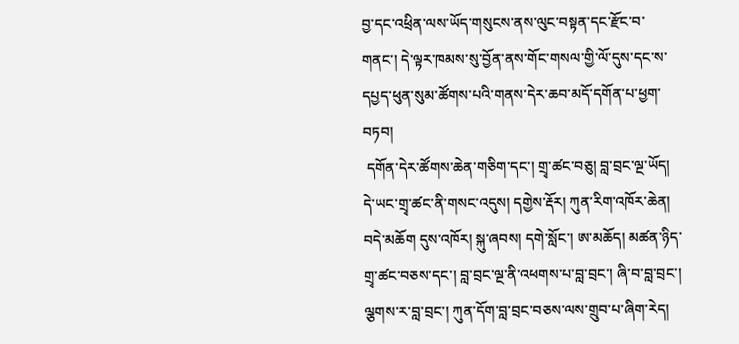བྱ་དང་འཕྲིན་ལས་ཡོད་གསུངས་ནས་ལུང་བསྟན་དང་རྫོང་བ་གནང་། དེ་ལྟར་ཁམས་སུ་བྱོན་ནས་གོང་གསལ་གྱི་ལོ་དུས་དང་ས་དཔྱད་ཕུན་སུམ་ཚོགས་པའི་གནས་དེར་ཆབ་མདོ་དགོན་པ་ཕྱག་བཏབ།
 དགོན་དེར་ཚོགས་ཆེན་གཅིག་དང་། གྲྭ་ཚང་བཅུ། བླ་བྲང་ལྔ་ཡོད། དེ་ཡང་གྲྭ་ཚང་ནི་གསང་འདུས། དགྱེས་རྡོར། ཀུན་རིག་འཁོར་ཆེན། བདེ་མཆོག དུས་འཁོར། སྐུ་ཞབས། དགེ་སློང་། ཨ་མཆོད། མཚན་ཉིད་གྲྭ་ཚང་བཅས་དང་། བླ་བྲང་ལྔ་ནི་འཕགས་པ་བླ་བྲང་། ཞི་བ་བླ་བྲང་། ལྕགས་ར་བླ་བྲང་། ཀུན་དོག་བླ་བྲང་བཅས་ལས་གྲུབ་པ་ཞིག་རེད།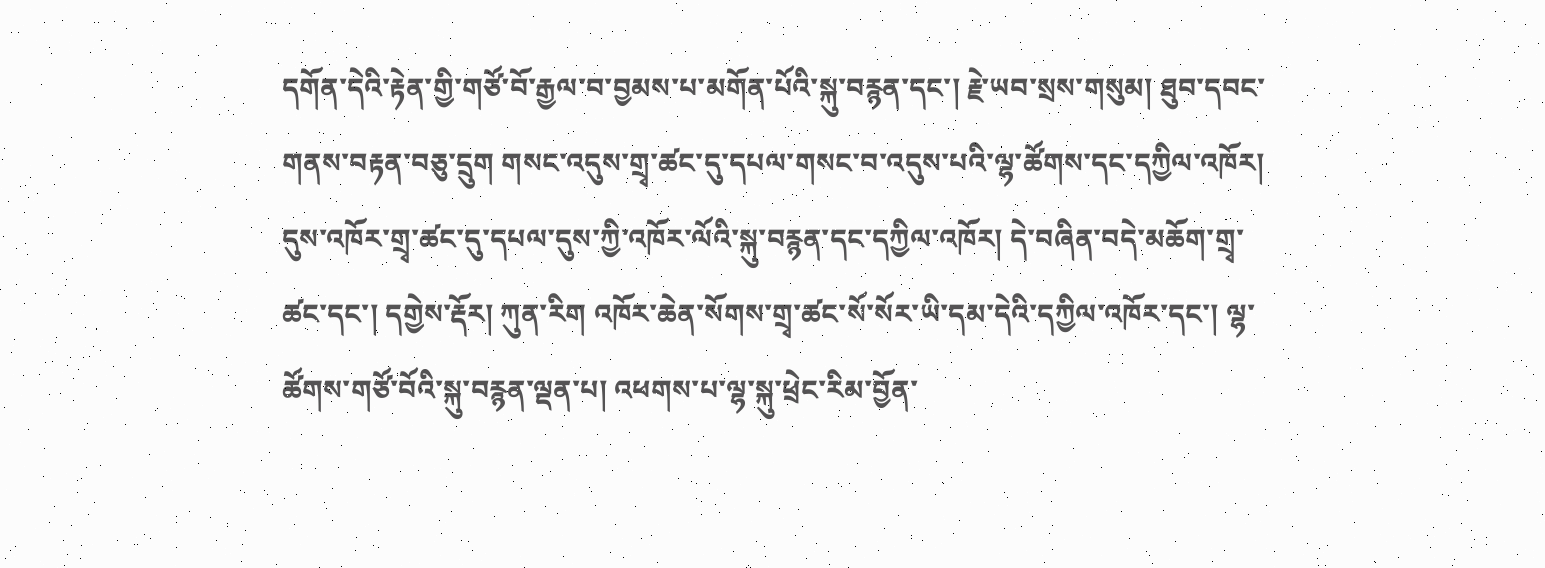དགོན་དེའི་རྟེན་གྱི་གཙོ་བོ་རྒྱལ་བ་བྱམས་པ་མགོན་པོའི་སྐུ་བརྙན་དང་། རྗེ་ཡབ་སྲས་གསུམ། ཐུབ་དབང་གནས་བརྟན་བཅུ་དྲུག གསང་འདུས་གྲྭ་ཚང་དུ་དཔལ་གསང་བ་འདུས་པའི་ལྷ་ཚོགས་དང་དཀྱིལ་འཁོར། དུས་འཁོར་གྲྭ་ཚང་དུ་དཔལ་དུས་ཀྱི་འཁོར་ལོའི་སྐུ་བརྙན་དང་དཀྱིལ་འཁོར། དེ་བཞིན་བདེ་མཆོག་གྲྭ་ཚང་དང་། དགྱེས་རྡོར། ཀུན་རིག འཁོར་ཆེན་སོགས་གྲྭ་ཚང་སོ་སོར་ཡི་དམ་དེའི་དཀྱིལ་འཁོར་དང་། ལྷ་ཚོགས་གཙོ་བོའི་སྐུ་བརྙན་ལྡན་པ། འཕགས་པ་ལྷ་སྐུ་ཕྲེང་རིམ་བྱོན་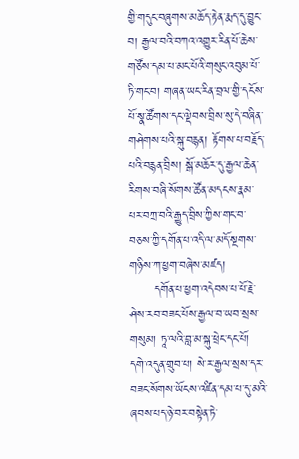གྱི་གདུང་བཞུགས་མཆོད་རྟེན་རྨད་དུ་བྱུང་བ། རྒྱལ་བའི་བཀའ་འགྱུར་རིན་པོ་ཆེས་གཙོས་དམ་པ་མང་པོའི་གསུང་འབུམ་པོ་ཏི་གང་བ། གཞན་ཡང་རིན་བྲལ་གྱི་དངོས་པོ་སྣ་ཚོགས་དང་ལྡེབས་བྲིས་སུ་དེ་བཞིན་གཤེགས་པའི་སྐུ་བརྙན། རྟོགས་པ་བརྗོད་པའི་བརྙན་བྲིས། སྒོ་མཆོར་དུ་རྒྱལ་ཆེན་རིགས་བཞི་སོགས་ཚོན་མདངས་རྣམ་པར་བཀྲ་བའི་རྒྱུད་བྲིས་ཀྱིས་གང་བ་བཅས་ཀྱི་དགོན་པ་འདི་ལ་མདོ་སྔགས་གཉིས་ཀ་ཕྱག་བཞེས་མཛད།
      དགོན་པ་ཕྱག་འདེབས་པ་པོ་རྗེ་ཤེས་རབ་བཟང་པོས་རྒྱལ་བ་ཡབ་སྲས་གསུམ། ཏཱ་ལའི་བླ་མ་སྐུ་ཕྲེང་དང་པོ། དགེ་འདུན་གྲུབ་པ། སེ་ར་རྒྱལ་སྲས་དར་བཟང་སོགས་ཡོངས་འཛིན་དམ་པ་དུ་མའི་ཞབས་པད་ཉེ་བར་བསྟེན་ཏེ་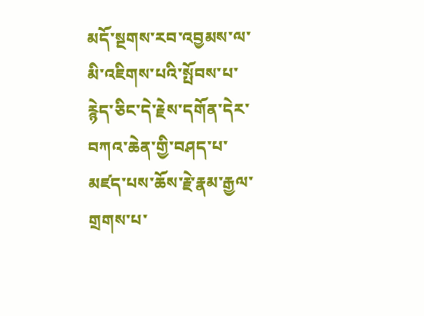མདོ་སྔགས་རབ་འབྱམས་ལ་མི་འཇིགས་པའི་སྤོབས་པ་རྙེད་ཅིང་དེ་རྗེས་དགོན་དེར་བཀའ་ཆེན་གྱི་བཤད་པ་མཛད་པས་ཆོས་རྗེ་རྣམ་རྒྱལ་གྲགས་པ་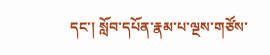དང་། སློབ་དཔོན་རྣམ་པ་ལྔས་གཙོས་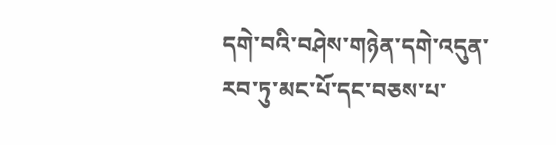དགེ་བའི་བཤེས་གཉེན་དགེ་འདུན་རབ་ཏུ་མང་པོ་དང་བཅས་པ་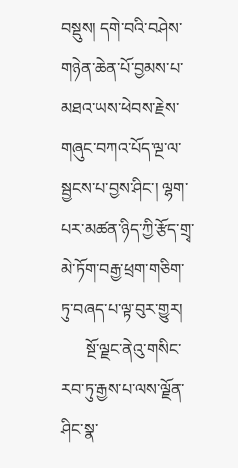བསྡུས། དགེ་བའི་བཤེས་གཉེན་ཆེན་པོ་བྱམས་པ་མཐའ་ཡས་ཕེབས་རྗེས་གཞུང་བཀའ་པོད་ལྔ་ལ་སྦྱངས་པ་བྱས་ཤིང་། ལྷག་པར་མཚན་ཉིད་ཀྱི་རྩོད་གྲྭ་མེ་ཏོག་བརྒྱ་ཕྲག་གཅིག་ཏུ་བཞད་པ་ལྟ་བུར་གྱུར།
      སྔོ་ལྗང་ནེའུ་གསིང་རབ་ཏུ་རྒྱས་པ་ལས་ལྗོན་ཤིང་སྣ་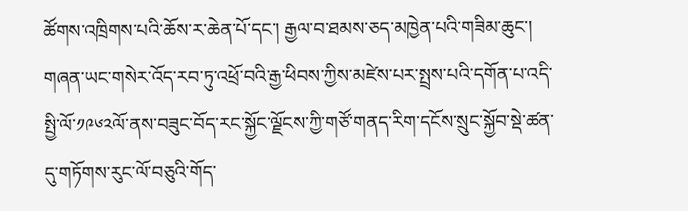ཚོགས་འཁྲིགས་པའི་ཆོས་ར་ཆེན་པོ་དང་། རྒྱལ་བ་ཐམས་ཅད་མཁྱེན་པའི་གཟིམ་ཆུང་། གཞན་ཡང་གསེར་འོད་རབ་ཏུ་འཕྲོ་བའི་རྒྱ་ཕིབས་ཀྱིས་མཛེས་པར་སྤྲས་པའི་དགོན་པ་འདི་སྤྱི་ལོ་༡༩༦༢ལོ་ནས་བཟུང་བོད་རང་སྐྱོང་ལྗོངས་ཀྱི་གཙོ་གནད་རིག་དངོས་སྲུང་སྐྱོབ་སྡེ་ཚན་དུ་གཏོགས་རུང་ལོ་བཅུའི་གོད་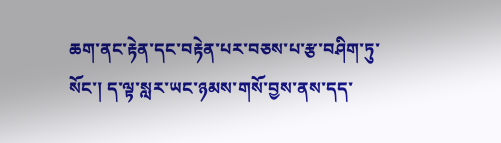ཆག་ནང་རྟེན་དང་བརྟེན་པར་བཅས་པ་རྩ་བཤིག་ཏུ་སོང་། ད་ལྟ་སླར་ཡང་ཉམས་གསོ་བྱས་ནས་དད་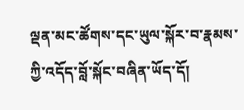ལྡན་མང་ཚོགས་དང་ཡུལ་སྐོར་བ་རྣམས་ཀྱི་འདོད་བློ་སྐོང་བཞིན་ཡོད་དོ།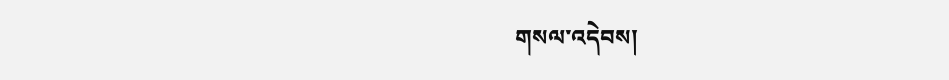གསལ་འདེབས།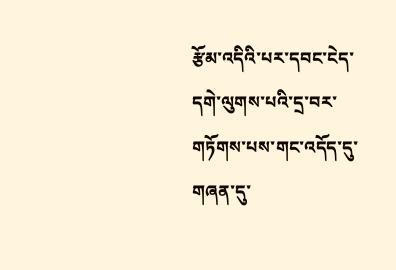རྩོམ་འདིའི་པར་དབང་ངེད་དགེ་ལུགས་པའི་དྲ་བར་གཏོགས་པས་གང་འདོད་དུ་གཞན་དུ་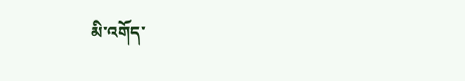མི་འགོད་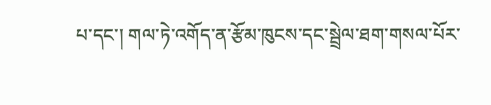པ་དང་། གལ་ཏེ་འགོད་ན་རྩོམ་ཁུངས་དང་སྦྲེལ་ཐག་གསལ་པོར་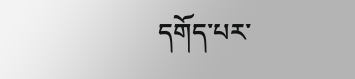དགོད་པར་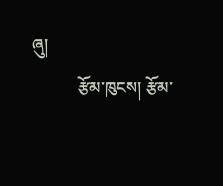ཞུ།
           རྩོམ་ཁུངས། རྩོམ་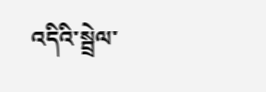འདིའི་སྦྲེལ་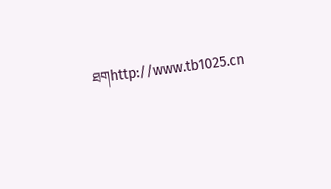ཐགhttp://www.tb1025.cn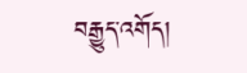བརྒྱུད་འགོད།